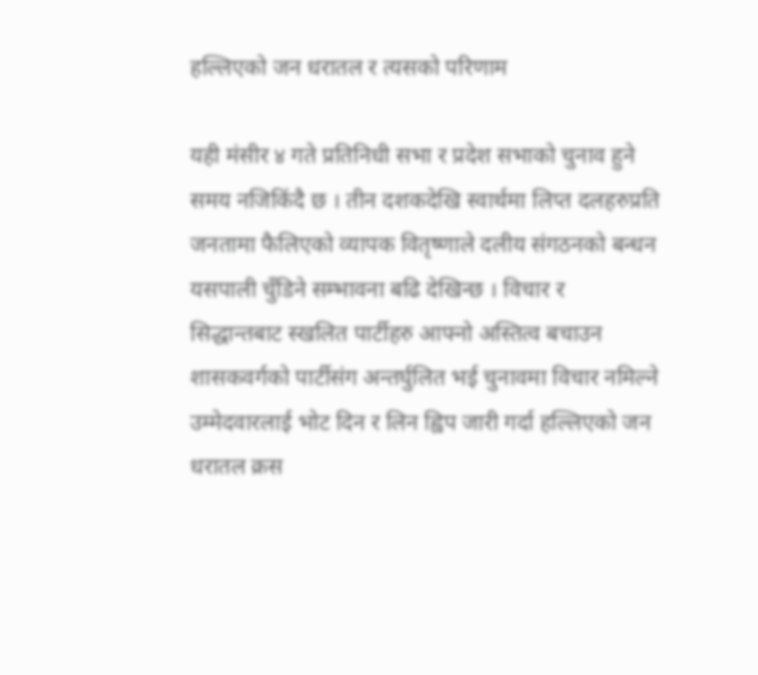हल्लिएको जन धरातल र त्यसको परिणाम

यही मंसीर ४ गते प्रतिनिधी सभा र प्रदेश सभाको चुनाव हुने समय नजिकिंदै छ । तीन दशकदेखि स्वार्थमा लिप्त दलहरुप्रति जनतामा फैलिएको व्यापक वितृष्णाले दलीय संगठनको बन्धन यसपाली चुँडिने सम्भावना बढि देखिन्छ । विचार र सिद्धान्तबाट स्खलित पार्टीहरु आफ्नो अस्तित्व बचाउन शासकवर्गको पार्टीसंग अन्तर्घुलित भई चुनावमा विचार नमिल्ने उम्मेदवारलाई भोट दिन र लिन ह्विप जारी गर्दा हल्लिएको जन धरातल क्रस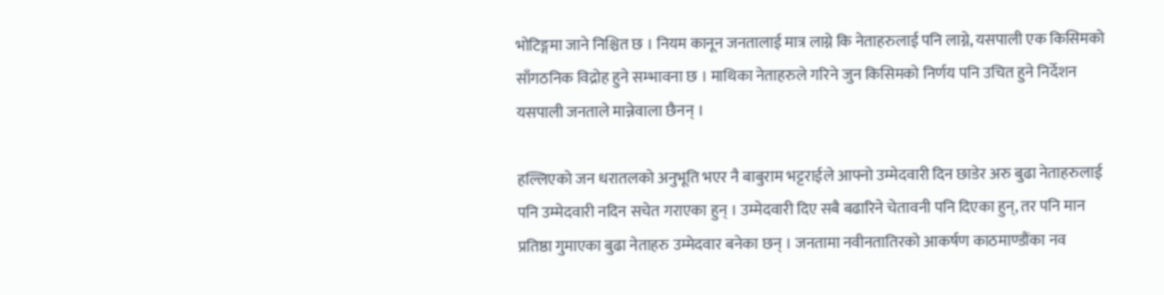भोटिङ्गमा जाने निश्चित छ । नियम कानून जनतालाई मात्र लाग्ने कि नेताहरुलाई पनि लाग्ने, यसपाली एक किसिमको साँगठनिक विद्रोह हुने सम्भावना छ । माथिका नेताहरुले गरिने जुन किसिमको निर्णय पनि उचित हुने निर्देशन यसपाली जनताले मान्नेवाला छैनन् ।

हल्लिएको जन धरातलको अनुभूति भएर नै बाबुराम भट्टराईले आफ्नो उम्मेदवारी दिन छाडेर अरु बुढा नेताहरुलाई पनि उम्मेदवारी नदिन सचेत गराएका हुन् । उम्मेदवारी दिए सबै बढारिने चेतावनी पनि दिएका हुन्, तर पनि मान प्रतिष्ठा गुमाएका बुढा नेताहरु उम्मेदवार बनेका छन् । जनतामा नवीनतातिरको आकर्षण काठमाण्डौंका नव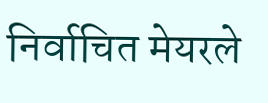निर्वाचित मेयरले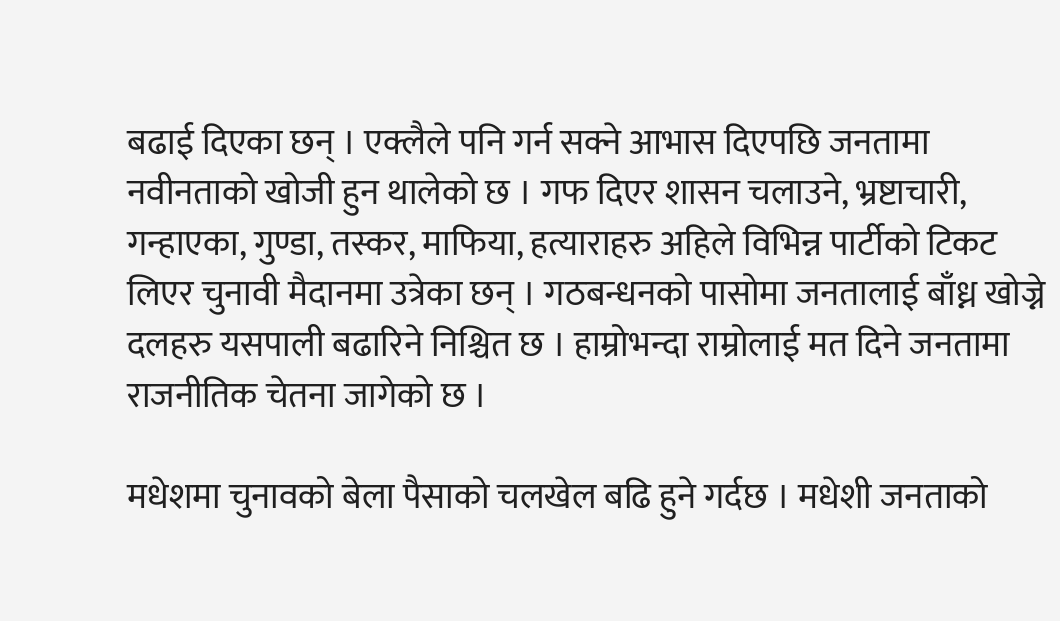बढाई दिएका छन् । एक्लैले पनि गर्न सक्ने आभास दिएपछि जनतामा नवीनताको खोजी हुन थालेको छ । गफ दिएर शासन चलाउने, भ्रष्टाचारी, गन्हाएका, गुण्डा, तस्कर, माफिया, हत्याराहरु अहिले विभिन्न पार्टीको टिकट लिएर चुनावी मैदानमा उत्रेका छन् । गठबन्धनको पासोमा जनतालाई बाँध्न खोज्ने दलहरु यसपाली बढारिने निश्चित छ । हाम्रोभन्दा राम्रोलाई मत दिने जनतामा राजनीतिक चेतना जागेको छ ।

मधेशमा चुनावको बेला पैसाको चलखेल बढि हुने गर्दछ । मधेशी जनताको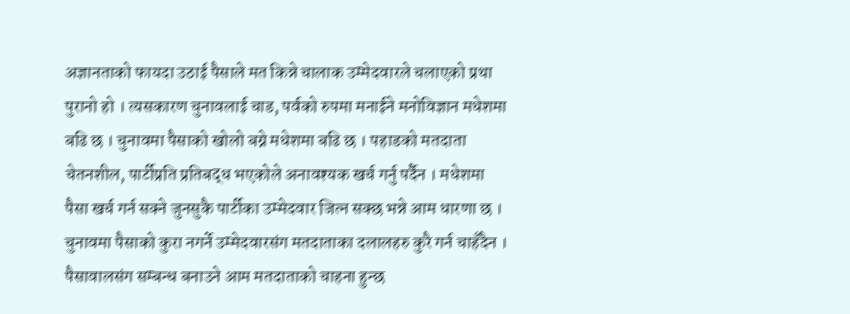अज्ञानताको फायदा उठाई पैसाले मत किन्ने चालाक उम्मेदवारले चलाएको प्रथा पुरानो हो । त्यसकारण चुनावलाई चाड, पर्वको रुपमा मनाईने मनोविज्ञान मधेशमा बढि छ । चुनावमा पैसाको खोलो बग्ने मधेशमा बढि छ । पहाडको मतदाता चेतनशील, पार्टीप्रति प्रतिबद्ध भएकोले अनावश्यक खर्च गर्नु पर्दैन । मधेशमा पैसा खर्च गर्न सक्ने जुनसुकै पार्टीका उम्मेदवार जित्न सक्छ भन्ने आम धारणा छ । चुनावमा पैसाको कुरा नगर्ने उम्मेदवारसंग मतदाताका दलालहरु कुरै गर्न चाहँदैन । पैसावालसंग सम्बन्ध बनाउने आम मतदाताको चाहना हुन्छ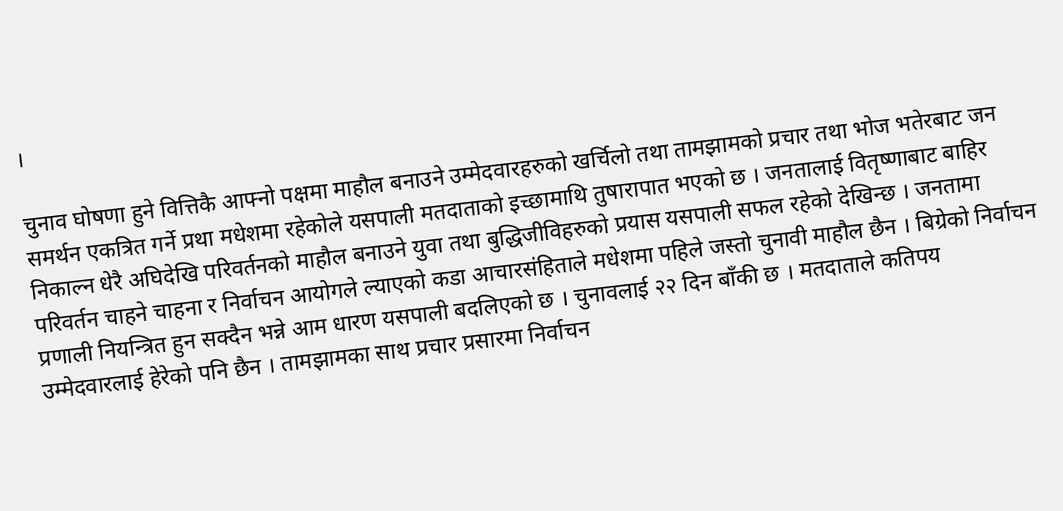।

चुनाव घोषणा हुने वित्तिकै आफ्नो पक्षमा माहौल बनाउने उम्मेदवारहरुको खर्चिलो तथा तामझामको प्रचार तथा भोज भतेरबाट जन समर्थन एकत्रित गर्ने प्रथा मधेशमा रहेकोले यसपाली मतदाताको इच्छामाथि तुषारापात भएको छ । जनतालाई वितृष्णाबाट बाहिर निकाल्न धेरै अघिदेखि परिवर्तनको माहौल बनाउने युवा तथा बुद्धिजीविहरुको प्रयास यसपाली सफल रहेको देखिन्छ । जनतामा परिवर्तन चाहने चाहना र निर्वाचन आयोगले ल्याएको कडा आचारसंहिताले मधेशमा पहिले जस्तो चुनावी माहौल छैन । बिग्रेको निर्वाचन प्रणाली नियन्त्रित हुन सक्दैन भन्ने आम धारण यसपाली बदलिएको छ । चुनावलाई २२ दिन बाँकी छ । मतदाताले कतिपय उम्मेदवारलाई हेरेको पनि छैन । तामझामका साथ प्रचार प्रसारमा निर्वाचन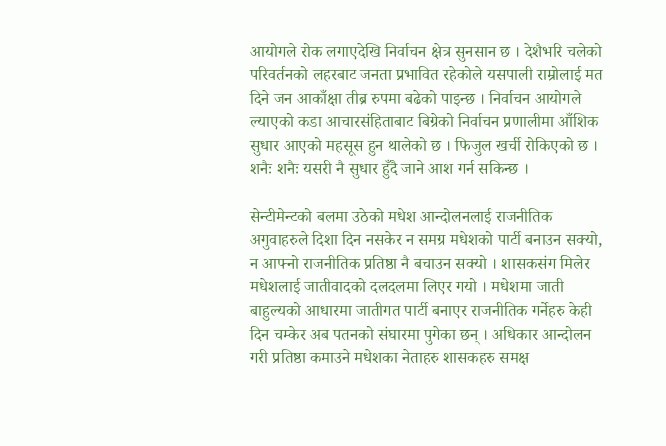आयोगले रोक लगाएदेखि निर्वाचन क्षेत्र सुनसान छ । देशैभरि चलेको परिवर्तनको लहरबाट जनता प्रभावित रहेकोले यसपाली राम्रोलाई मत दिने जन आकाँक्षा तीब्र रुपमा बढेको पाइन्छ । निर्वाचन आयोगले ल्याएको कडा आचारसंहिताबाट बिग्रेको निर्वाचन प्रणालीमा आँशिक सुधार आएको महसूस हुन थालेको छ । फिजुल खर्ची रोकिएको छ । शनैः शनैः यसरी नै सुधार हुँदै जाने आश गर्न सकिन्छ ।

सेन्टीमेन्टको बलमा उठेको मधेश आन्दोलनलाई राजनीतिक अगुवाहरुले दिशा दिन नसकेर न समग्र मधेशको पार्टी बनाउन सक्यो, न आफ्नो राजनीतिक प्रतिष्ठा नै बचाउन सक्यो । शासकसंग मिलेर मधेशलाई जातीवादको दलदलमा लिएर गयो । मधेशमा जाती बाहुल्यको आधारमा जातीगत पार्टी बनाएर राजनीतिक गर्नेहरु केही दिन चम्केर अब पतनको संघारमा पुगेका छन् । अधिकार आन्दोलन गरी प्रतिष्ठा कमाउने मधेशका नेताहरु शासकहरु समक्ष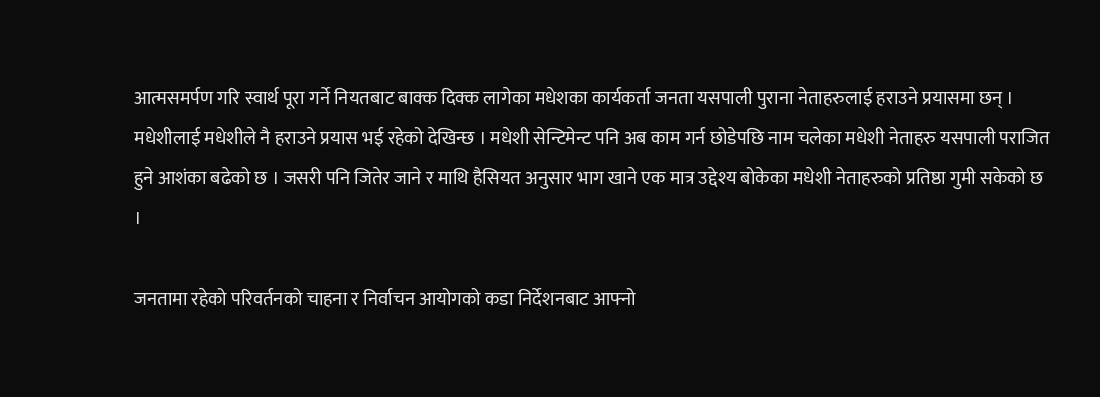आत्मसमर्पण गरि स्वार्थ पूरा गर्ने नियतबाट बाक्क दिक्क लागेका मधेशका कार्यकर्ता जनता यसपाली पुराना नेताहरुलाई हराउने प्रयासमा छन् । मधेशीलाई मधेशीले नै हराउने प्रयास भई रहेको देखिन्छ । मधेशी सेन्टिमेन्ट पनि अब काम गर्न छोडेपछि नाम चलेका मधेशी नेताहरु यसपाली पराजित हुने आशंका बढेको छ । जसरी पनि जितेर जाने र माथि हैसियत अनुसार भाग खाने एक मात्र उद्देश्य बोकेका मधेशी नेताहरुको प्रतिष्ठा गुमी सकेको छ ।

जनतामा रहेको परिवर्तनको चाहना र निर्वाचन आयोगको कडा निर्देशनबाट आफ्नो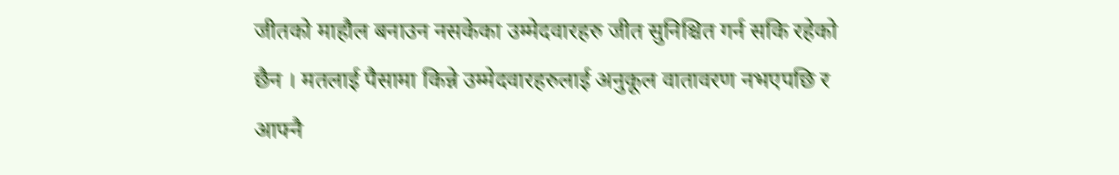जीतको माहौल बनाउन नसकेका उम्मेदवारहरु जीत सुनिश्चित गर्न सकि रहेको छैन । मतलाई पैसामा किन्ने उम्मेदवारहरुलाई अनुकूल वातावरण नभएपछि र आफ्नै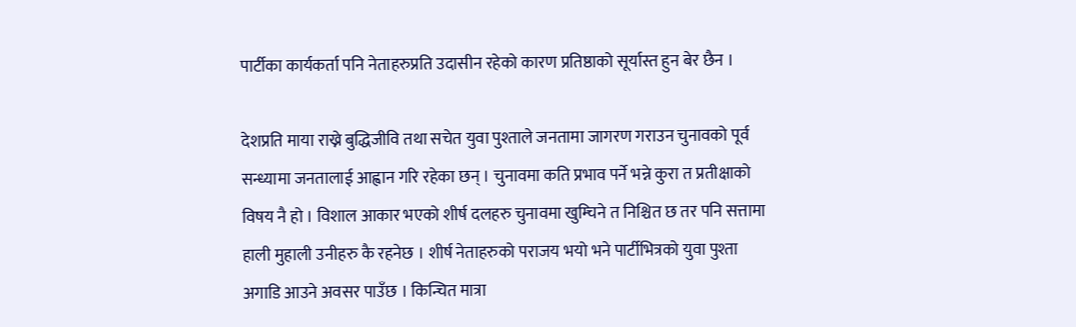पार्टीका कार्यकर्ता पनि नेताहरुप्रति उदासीन रहेको कारण प्रतिष्ठाको सूर्यास्त हुन बेर छैन ।

देशप्रति माया राख्ने बुद्धिजीवि तथा सचेत युवा पुश्ताले जनतामा जागरण गराउन चुनावको पूर्व सन्ध्यामा जनतालाई आह्वान गरि रहेका छन् । चुनावमा कति प्रभाव पर्ने भन्ने कुरा त प्रतीक्षाको विषय नै हो । विशाल आकार भएको शीर्ष दलहरु चुनावमा खुम्चिने त निश्चित छ तर पनि सत्तामा हाली मुहाली उनीहरु कै रहनेछ । शीर्ष नेताहरुको पराजय भयो भने पार्टीभित्रको युवा पुश्ता अगाडि आउने अवसर पाउँछ । किन्चित मात्रा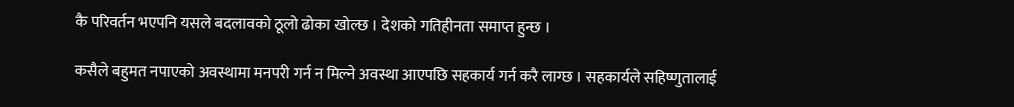कै परिवर्तन भएपनि यसले बदलावको ठूलो ढोका खोल्छ । देशको गतिहीनता समाप्त हुन्छ ।

कसैले बहुमत नपाएको अवस्थामा मनपरी गर्न न मिल्ने अवस्था आएपछि सहकार्य गर्न करै लाग्छ । सहकार्यले सहिष्णुतालाई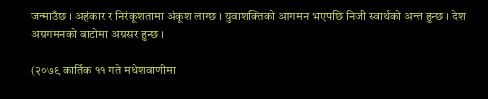जन्माउँछ । अहंकार र निरंकूशतामा अंकूश लाग्छ । युवाशक्तिको आगमन भएपछि निजी स्वार्थको अन्त हुन्छ । देश अग्रगमनको बाटोमा अग्रसर हुन्छ ।

(२०७९ कार्तिक ११ गते मधेशवाणीमा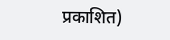प्रकाशित)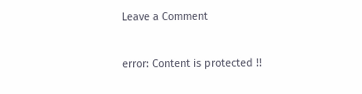Leave a Comment

error: Content is protected !!